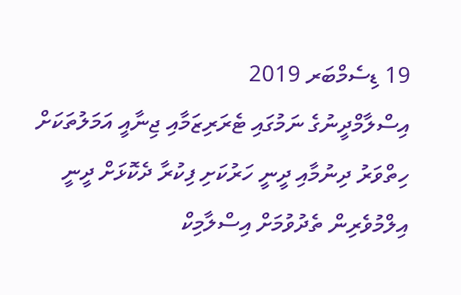19 ޑިސެމްބަރ 2019
އިސްލާމްދީނުގެ ނަމުގައި ޓެރަރިޒަމާއި ޖިނާއީ އަމަލުތަކަށް ހިތްވަރު ދިނުމާއި ދީނީ ހަރުކަށި ފިކުރާ ދެކޮޅަށް ދީނީ އިލްމުވެރިން ތެދުވުމަށް އިސްލާމިކް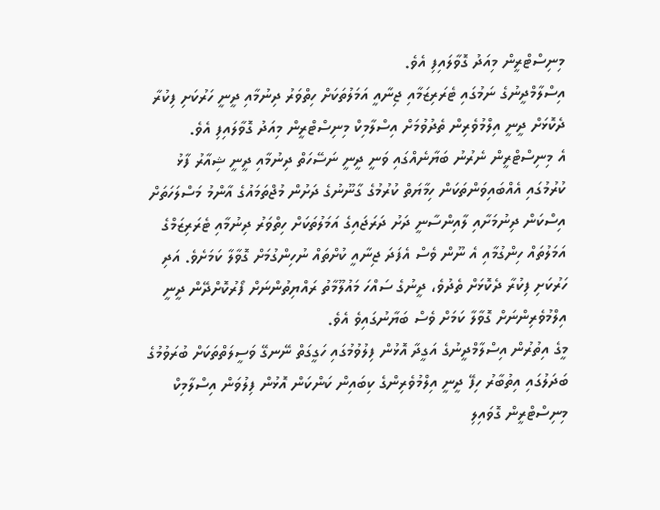މިނިސްޓްރީން މިއަދު ގޮވާލައިފި އެވެ.
އިސްލާމްދީނުގެ ނަމުގައި ޓެރަރިޒަމާއި ޖިނާއީ އަމަލުތަކަށް ހިތްވަރު ދިނުމާއި ދީނީ ހަރުކަށި ފިކުރާ ދެކޮޅަށް ދީނީ އިލްމުވެރިން ތެދުވުމަށް އިސްލާމިކް މިނިސްޓްރީން މިއަދު ގޮވާލައިފި އެވެ.
އެ މިނިސްޓްރީން ނެރުނު ބަޔާނެއްގައި ވަނީ ދީނީ ނަސޭހަތް ދިނުމާއި ދީނީ ޝިއާރު ފާޅު ކުރުމުގައި އެއްބައިވަންތަކަން ހިމާޔަތް ކުރުމުގެ ގާނޫނުގެ ދަށުން މުޖްތަމައުގެ އާންމު މަސްލަހަތަށް އިސްކަން ދިނުމަށާއި ލާއިންސާނީ ދަށު ދަރަޖައިގެ އަމަލުތަކަށް ހިތްވަރު ދިނުމާއި ޓެރަރިޒަމްގެ އަމަލުތައް ހިންގުމާއި އެ ނޫން ވެސް އެފަދަ ޖިނާއީ ކުށްތައް ނުހިންގުމަށް ގޮވާލާ ކަމަށެވެ. އަދި ހަރުކަށި ފިކުރާ ދެކޮޅަށް ތެދުވެ، ދީނުގެ ސައްހަ މައުލޫމާތު ރައްޔިތުންނަށް ފޯރުކޮށްދޭން ދީނީ އިލްމުވެރިންނަށް ގޮވާލާ ކަމަށް ވެސް ބަޔާނުގައިވެ އެވެ.
މީގެ އިތުރުން އިސްލާމްދީނުގެ އަގީދާ އޮޅުން ފިލުވުމުގައި ހަގީގަތް ނޭނގޭ ވަސީލަތްތަކަށް ބުރަވުމުގެ ބަދަލުގައި އިތުބާރު ހިފޭ ދީނީ އިލްމުވެރިންގެ ކިބައިން ކަންކަން އޮޅުން ފިލުވަން އިސްލާމިކް މިނިސްޓްރީން ގޮވައިލި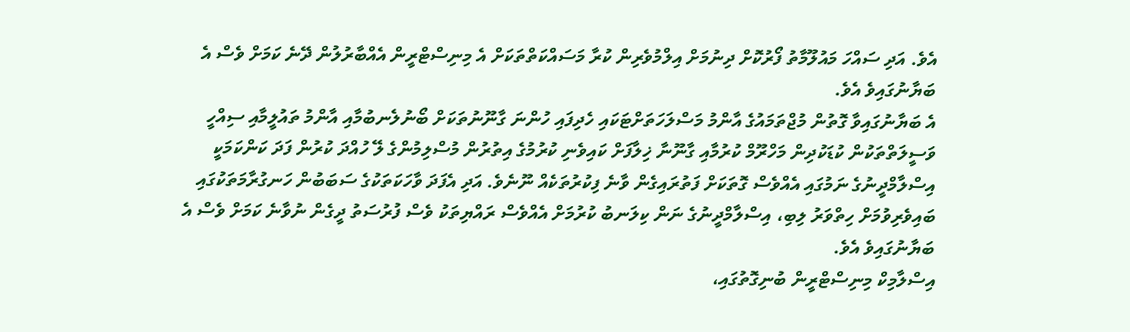އެވެ. އަދި ސައްހަ މައުލޫމާތު ފޯރުކޮށް ދިނުމަށް އިލްމުވެރިން ކުރާ މަސައްކަތްތަކަށް އެ މިނިސްޓްރީން އެއްބާރުލުން ދޭނެ ކަމަށް ވެސް އެ ބަޔާނުގައިވެ އެވެ.
އެ ބަޔާނުގައިވާ ގޮތުން މުޖްތަމައުގެ އާންމު މަސްލަހަތަށްޓަކައި ހެދިފައި ހުންނަ ގާނޫނުތަކަށް ބޯނުލެނބުމާއި އާންމު ތައުލީމާއި ސިއްހީ ވަސީލަތްތަކުން ކުޑަކުދިން މަހްރޫމް ކުރުމާއި ގާނޫނާ ޚިލާފަށް ކައިވެނި ކުރުމުގެ އިތުރުން މުސްލިމުންގެ ލޭ ހުއްދަ ކުރުން ފަދަ ކަންކަމަކީ އިސްލާމްދީނުގެ ނަމުގައި އެއްވެސް ގޮތަކަށް ފަތުރައިގެން ވާނެ ފިކުރުތަކެއް ނޫނެވެ. އަދި އެފަދަ ވާހަކަތަކުގެ ސަބަބުން ހަނގުރާމަތަކުގައި ބައިވެރިވުމަށް ހިތްވަރު ލިބި، އިސްލާމްދީނުގެ ނަން ކިލަނބު ކުރުމަށް އެއްވެސް ރައްޔިތަކު ވެސް ފުރުސަތު ދީގެން ނުވާނެ ކަމަށް ވެސް އެ ބަޔާނުގައިވެ އެވެ.
އިސްލާމިކް މިނިސްޓްރީން ބުނިގޮތުގައި،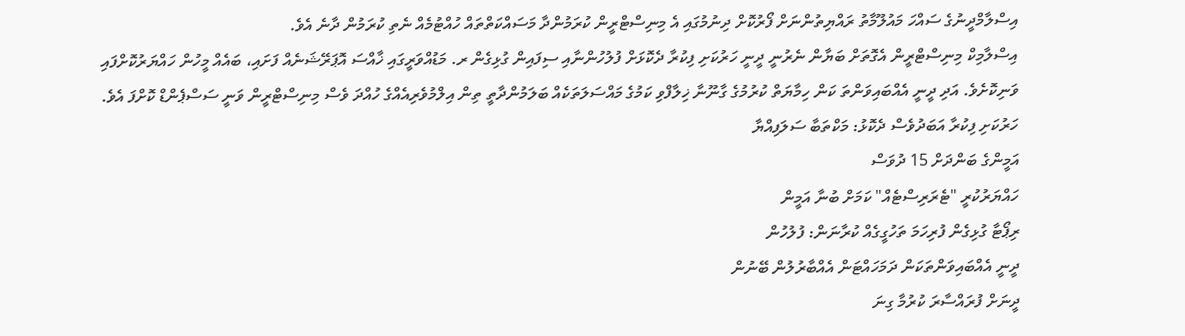އިސްލާމްދީނުގެ ސައްހަ މައުލޫމާތު ރައްޔިތުންނަށް ފޯރުކޮށް ދިނުމުގައި އެ މިނިސްޓްރީން ކުރަމުންދާ މަސައްކަތްތައް ހުއްޓުމެއް ނެތި ކުރަމުން ދާނެ އެވެ.
އިސްލާމިކް މިނިސްޓްރީން އެގޮތަށް ބަޔާން ނެރުނީ ދީނީ ހަރުކަށި ފިކުރާ ދެކޮޅަށް ފުލުހުންނާއި ސިފައިން ގުޅިގެން ރ. މަޑުއްވަރީގައި ޚާއްސަ އޮޕަރޭޝަނެއް ފަށައި، ބައެއް މީހުން ހައްޔަރުކޮށްފައި ވަނިކޮށެވެ. އަދި ދީނީ އެއްބައިވަންތަ ކަން ހިމާޔަތް ކުރުމުގެ ގާނޫނާ ޚިލާފްވި ކަމުގެ މައްސަލަތަކެއް ބަލަމުންދާތީ ތިން އިލްމުވެރިއެއްގެ ހުއްދަ ވެސް މިނިސްޓްރީން ވަނީ ސަސްޕެންޑް ކޮށްފަ އެވެ.
ހަރުކަށި ފިކުރާ އަބަދުވެސް ދެކޮޅު: މަކްތަބާ ސަލަފިއްޔާ
އަމީންގެ ބަންދަށް 15 ދުވަސް
ހައްޔަރުކުރީ "ޓެރަރިސްޓެއް" ކަމަށް ބުނާ އަމީން
ރިޕޯޓާ ގުޅިގެން ފުރިހަމަ ތަހުގީގެއް ކުރާނަން: ފުލުހުން
ދީނީ އެއްބައިވަންތަކަން ދަމަހައްޓަން އެއްބާރުލުން ބޭނުން
ދީނަށް ފުރައްސާރަ ކުރުމާ ގިނަ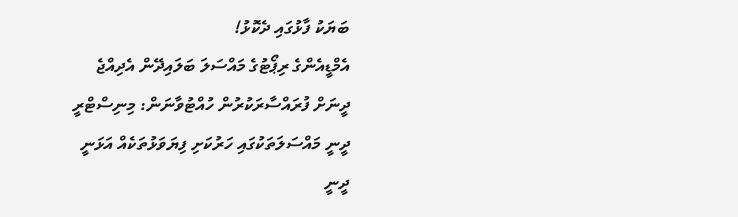ބަޔަކު ފާޅުގައި ދެކޮޅު!
އެމްޑީއެންގެ ރިޕޯޓުގެ މައްސަލަ ބަލައިދޭން އެދިއްޖެ
ދީނަށް ފުރައްސާރަކުރުން ހުއްޓުވާނަން: މިނިސްޓްރީ
ދީނީ މައްސަލަތަކުގައި ހަރުކަށި ފިޔަވަޅުތަކެއް އަޅަނީ
ދީނީ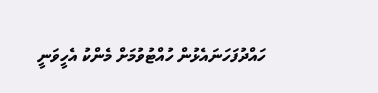ހައްދުފަހަނައެޅުން ހުއްޓުވުމަށް މެންކު އެހީވަނީ